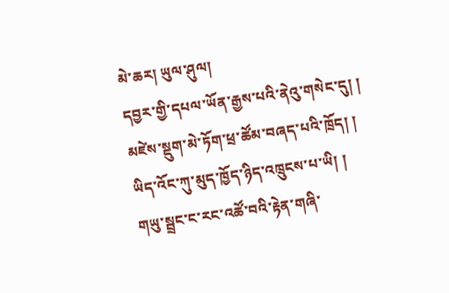མེ་ཆར། ཡུལ་ཤུལ།
དབྱར་གྱི་དཔལ་ཡོན་རྒྱས་པའི་ནེའུ་གསེང་དུ། །
མཛེས་སྡུག་མེ་ཏོག་ཕྲ་ཚོམ་བཞད་པའི་ཁྲོད། །
ཡིད་འོང་ཀུ་མུད་ཁྱོད་ཉིད་འཁྲུངས་པ་ཡི། །
གཡུ་སྦྲང་ང་རང་འཚོ་བའི་རྟེན་གཞི་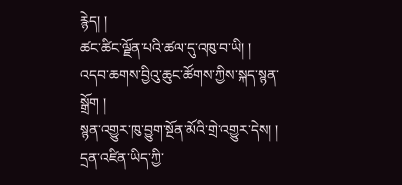རྙེད། །
ཚང་ཚིང་ལྗོན་པའི་ཚལ་དུ་འཁུ་བ་ཡི། །
འདབ་ཆགས་བྱིའུ་ཆུང་ཚོགས་ཀྱིས་སྐད་སྙན་སྒྲོག །
སྙན་འགྱུར་ཁུ་བྱུག་སྔོན་མོའི་གྲེ་འགྱུར་དེས། །
དྲན་འཛིན་ཡིད་ཀྱི་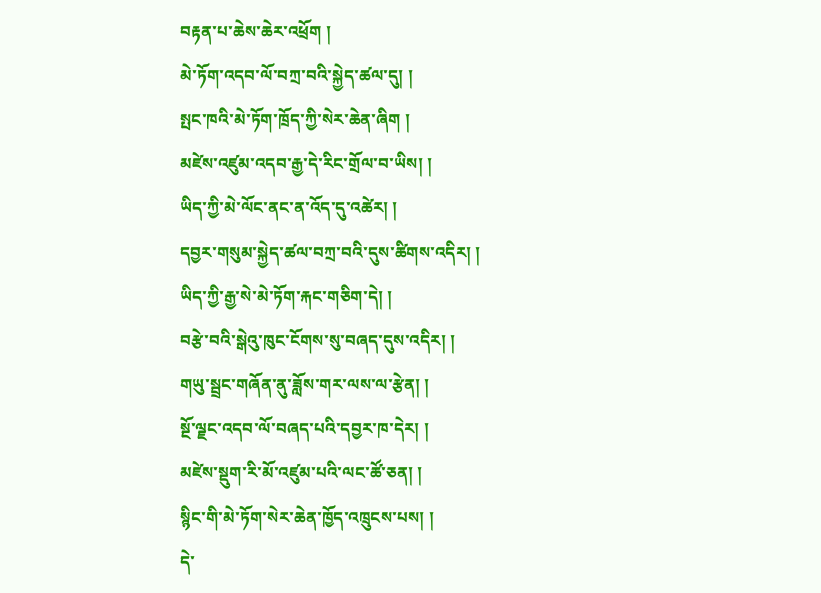བརྟན་པ་ཆེས་ཆེར་འཕྲོག །
མེ་ཏོག་འདབ་ལོ་བཀྲ་བའི་སྐྱེད་ཚལ་དུ། །
སྤང་ཁའི་མེ་ཏོག་ཁྲོད་ཀྱི་སེར་ཆེན་ཞིག །
མཛེས་འཛུམ་འདབ་རྒྱ་དེ་རིང་གྲོལ་བ་ཡིས། །
ཡིད་ཀྱི་མེ་ལོང་ནང་ན་འོད་དུ་འཚེར། །
དབྱར་གསུམ་སྐྱེད་ཚལ་བཀྲ་བའི་དུས་ཚིགས་འདིར། །
ཡིད་ཀྱི་རྒྱ་སེ་མེ་ཏོག་རྐང་གཅིག་དེ། །
བརྩེ་བའི་སྒེའུ་ཁུང་ངོགས་སུ་བཞད་དུས་འདིར། །
གཡུ་སྦྲང་གཞོན་ནུ་ཟློས་གར་ལས་ལ་རྩེན། །
སྔོ་ལྗང་འདབ་ལོ་བཞད་པའི་དབྱར་ཁ་དེར། །
མཛེས་སྡུག་རི་མོ་འཛུམ་པའི་ལང་ཚོ་ཅན། །
སྙིང་གི་མེ་ཏོག་སེར་ཆེན་ཁྱོད་འཁྲུངས་པས། །
དེ་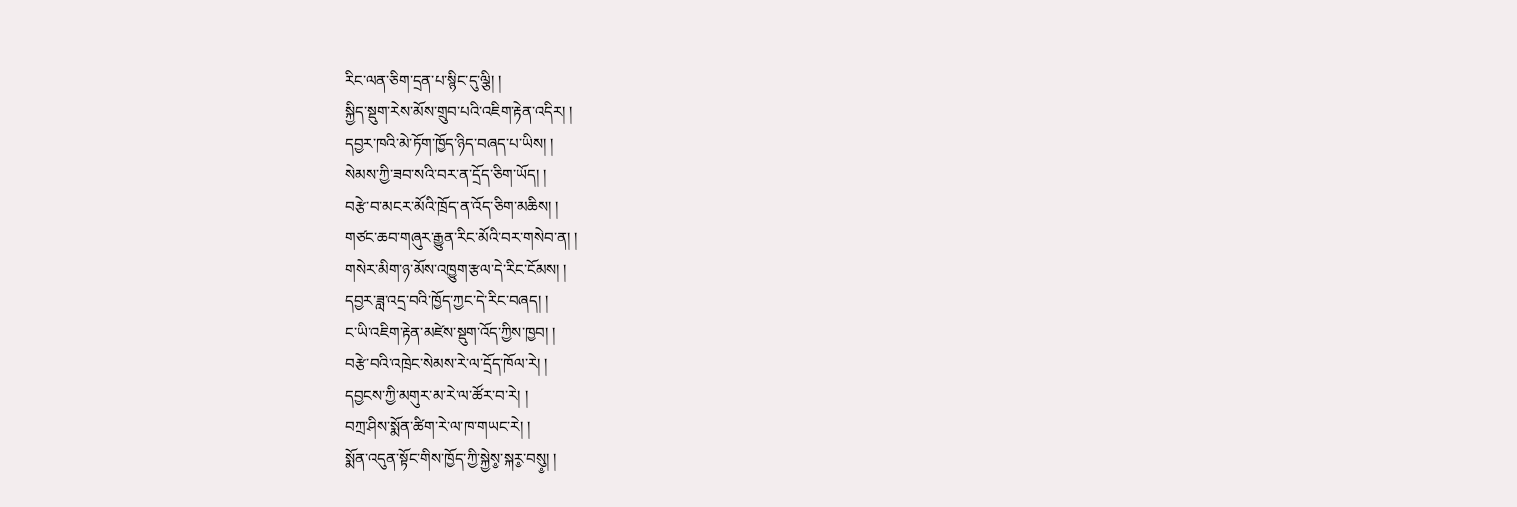རིང་ལན་ཅིག་དྲན་པ་སྙིང་དུ་ལྕི། །
སྐྱིད་སྡུག་རེས་མོས་གྲུབ་པའི་འཇིག་རྟེན་འདིར། །
དབྱར་ཁའི་མེ་ཏོག་ཁྱོད་ཉིད་བཞད་པ་ཡིས། །
སེམས་ཀྱི་ཟབ་སའི་བར་ན་དྲོད་ཅིག་ཡོད། །
བརྩེ་བ་མངར་མོའི་ཁྲོད་ན་འོད་ཅིག་མཆིས། །
གཙང་ཆབ་གཞུར་རྒྱུན་རིང་མོའི་བར་གསེབ་ན། །
གསེར་མིག་ཉ་མོས་འཁྱུག་རྩལ་དེ་རིང་ངོམས། །
དབྱར་ཟླ་འདྲ་བའི་ཁྱོད་ཀྱང་དེ་རིང་བཞད། །
ང་ཡི་འཇིག་རྟེན་མཛེས་སྡུག་འོད་ཀྱིས་ཁྱབ། །
བརྩེ་བའི་འཁྲེང་སེམས་རེ་ལ་དྲོད་ཁོལ་རེ། །
དབྱངས་ཀྱི་མགུར་མ་རེ་ལ་ཚོར་བ་རེ། །
བཀྲ་ཤིས་སྨོན་ཚིག་རེ་ལ་ཁ་གཡང་རེ། །
སྨོན་འདུན་སྟོང་གིས་ཁྱོད་ཀྱི་སྐྱེས༵་སྐར༵་བསུ༵། །